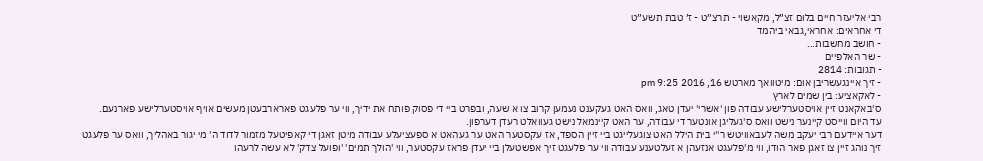רבי אליעזר חיים בלום זצ״ל, מקאשוי - תרצ״ט - ז׳ טבת תשע״ט
די אחראים: אחראי,גבאי ביהמד
- חושב מחשבות...
- שר האלפיים
- תגובות: 2814
- זיך איינגעשריבן אום: מיטוואך מארטש 16, 2016 9:25 pm
- לאקאציע: בין שמים לארץ
ס'באקאנט זיין אויסטערלישע עבודה פון 'אשרי' יעדן טאג, וואס האט געקענט נעמען קרוב צו א שעה, ובפרט ביי די פסוק פותח את ידיך, ווי ער פלעגט פארארבעטן מעשים אויף אויסטערלישע פארנעם.
עד היום ווייסט קיינער נישט וואס ס'געליגן אונטער די עבודה, ער האט קיינמאל נישט געוואלט רעדן דערפון.
דער איידעם רבי יעקב משה לעבאוויטש ר''י בית הילל האט צוגעלייגט ביי זיין הספד, אז עקסטער האט ער געהאט א ספעציעלע עבודה מיטן זאגן די קאפיטעל מזמור לדוד ה' מי יגור באהליך, וואס ער פלעגט זיך נוהג זיין צו זאגן פאר הודו, ווי מ'פלעגט אנזעהן א זעלטענע עבודה ווי ער פלעגט זיך אפשטעלן ביי יעדן פראז עקסטער, ווי 'הולך תמים' 'ופועל צדק' לא עשה לרעהו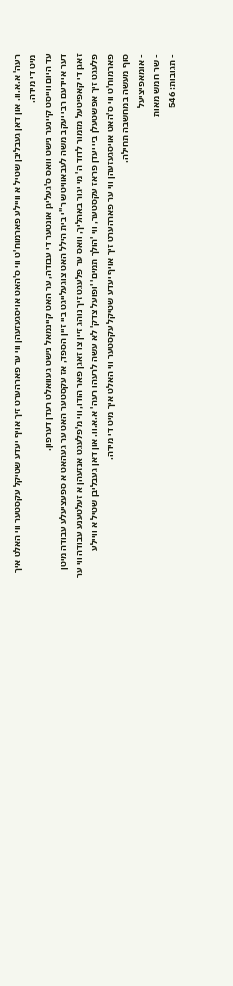רעה' א.א.וו. און דאן געבליבן שטיל א וויילע פארמוח'ט ווי ס'האט אויסגעזעהן ווי ער פארהערט זיך אויף יעדע שטיקל עקסטער ווי האלט איך מיט די מידה.
עד היום ווייסט קיינער נישט וואס ס'געליגן אונטער די עבודה, ער האט קיינמאל נישט געוואלט רעדן דערפון.
דער איידעם רבי יעקב משה לעבאוויטש ר''י בית הילל האט צוגעלייגט ביי זיין הספד, אז עקסטער האט ער געהאט א ספעציעלע עבודה מיטן זאגן די קאפיטעל מזמור לדוד ה' מי יגור באהליך, וואס ער פלעגט זיך נוהג זיין צו זאגן פאר הודו, ווי מ'פלעגט אנזעהן א זעלטענע עבודה ווי ער פלעגט זיך אפשטעלן ביי יעדן פראז עקסטער, ווי 'הולך תמים' 'ופועל צדק' לא עשה לרעהו רעה' א.א.וו. און דאן געבליבן שטיל א וויילע פארמוח'ט ווי ס'האט אויסגעזעהן ווי ער פארהערט זיך אויף יעדע שטיקל עקסטער ווי האלט איך מיט די מידה.
סוף מעשה במחשבה תחילה.
- אומאפיציעל
- שר חמש מאות
- תגובות: 546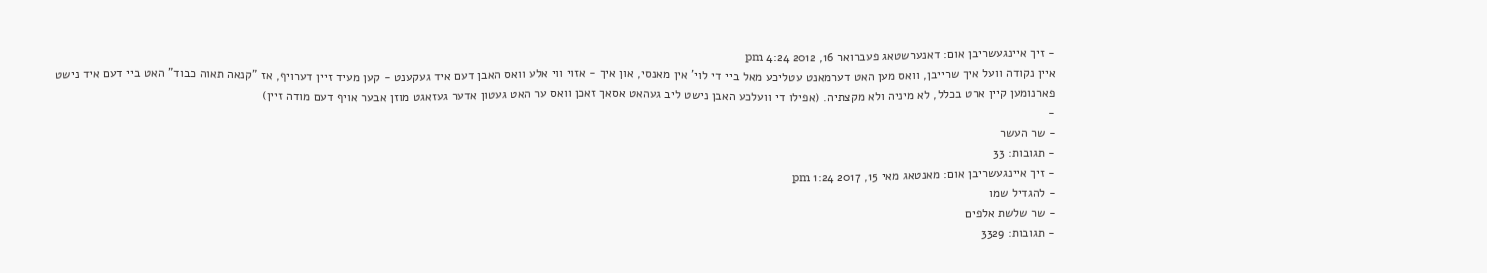- זיך איינגעשריבן אום: דאנערשטאג פעברואר 16, 2012 4:24 pm
איין נקודה וועל איך שרייבן, וואס מען האט דערמאנט עטליכע מאל ביי די לוי' אין מאנסי, און איך - אזוי ווי אלע וואס האבן דעם איד געקענט - קען מעיד זיין דערויף, אז "קנאה תאוה כבוד" האט ביי דעם איד נישט פארנומען קיין ארט בכלל, לא מיניה ולא מקצתיה. (אפילו די וועלכע האבן נישט ליב געהאט אסאך זאכן וואס ער האט געטון אדער געזאגט מוזן אבער אויף דעם מודה זיין)
-
- שר העשר
- תגובות: 33
- זיך איינגעשריבן אום: מאנטאג מאי 15, 2017 1:24 pm
- להגדיל שמו
- שר שלשת אלפים
- תגובות: 3329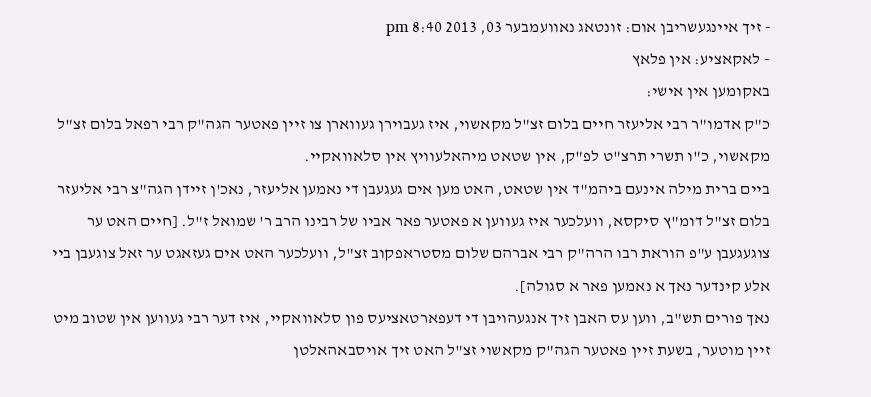- זיך איינגעשריבן אום: זונטאג נאוועמבער 03, 2013 8:40 pm
- לאקאציע: אין פלאץ
באקומען אין אישי:
כ"ק אדמו"ר רבי אליעזר חיים בלום זצ"ל מקאשוי, איז געבוירן געווארן צו זיין פאטער הגה"ק רבי רפאל בלום זצ"ל מקאשוי, כ"ו תשרי תרצ"ט לפ"ק, אין שטאט מיהאלעוויץ אין סלאוואקיי.
ביים ברית מילה אינעם ביהמ"ד אין שטאט, האט מען אים געגעבן די נאמען אליעזר, נאכ'ן זיידן הגה"צ רבי אליעזר בלום זצ"ל דומ"ץ סיקסא, וועלכער איז געווען א פאטער פאר אביו של רבינו הרב ר' שמואל ז"ל. [חיים האט ער צוגעגעבן ע"פ הוראת רבו הרה"ק רבי אברהם שלום מסטראפקוב זצ"ל, וועלכער האט אים געזאגט ער זאל צוגעבן ביי אלע קינדער נאך א נאמען פאר א סגולה].
נאך פורים תש"ב, ווען עס האבן זיך אנגעהויבן די דעפארטאציעס פון סלאוואקיי, איז דער רבי געווען אין שטוב מיט זיין מוטער, בשעת זיין פאטער הגה"ק מקאשוי זצ"ל האט זיך אויסבאהאלטן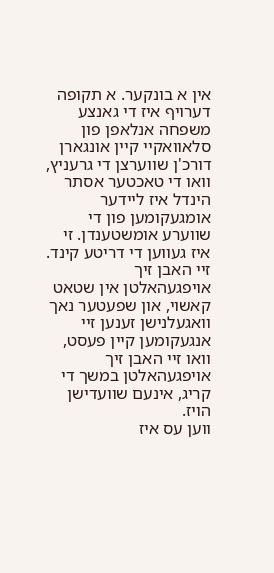אין א בונקער. א תקופה דערויף איז די גאנצע משפחה אנלאפן פון סלאוואקיי קיין אונגארן דורכ'ן שווערצן די גרעניץ, וואו די טאכטער אסתר הינדל איז ליידער אומגעקומען פון די שווערע אומשטענדן. זי איז געווען די דריטע קינד. זיי האבן זיך אויפגעהאלטן אין שטאט קאשוי, און שפעטער נאך וואגעלנישן זענען זיי אנגעקומען קיין פעסט, וואו זיי האבן זיך אויפגעהאלטן במשך די קריג, אינעם שוועדישן הויז.
ווען עס איז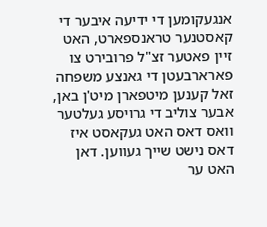אנגעקומען די ידיעה איבער די קאסטנער טראנספארט, האט זיין פאטער זצ"ל פרובירט צו פארארבעטן די גאנצע משפחה זאל קענען מיטפארן מיט'ן באן, אבער צוליב די גרויסע געלטער וואס דאס האט געקאסט איז דאס נישט שייך געווען. דאן האט ער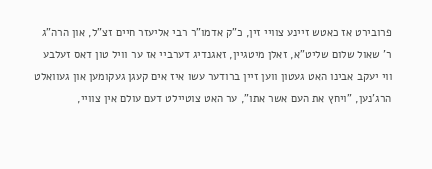פרובירט אז כאטש זיינע צוויי זין, כ"ק אדמו"ר רבי אליעזר חיים זצ"ל, און הרה"ג ר' שאול שלום שליט"א, זאלן מיטגיין, זאגנדיג דערביי אז ער וויל טון דאס זעלבע ווי יעקב אבינו האט געטון ווען זיין ברודער עשו איז אים קעגן געקומען און געוואלט הרג'נען, "ויחץ את העם אשר אתו", ער האט צוטיילט דעם עולם אין צוויי,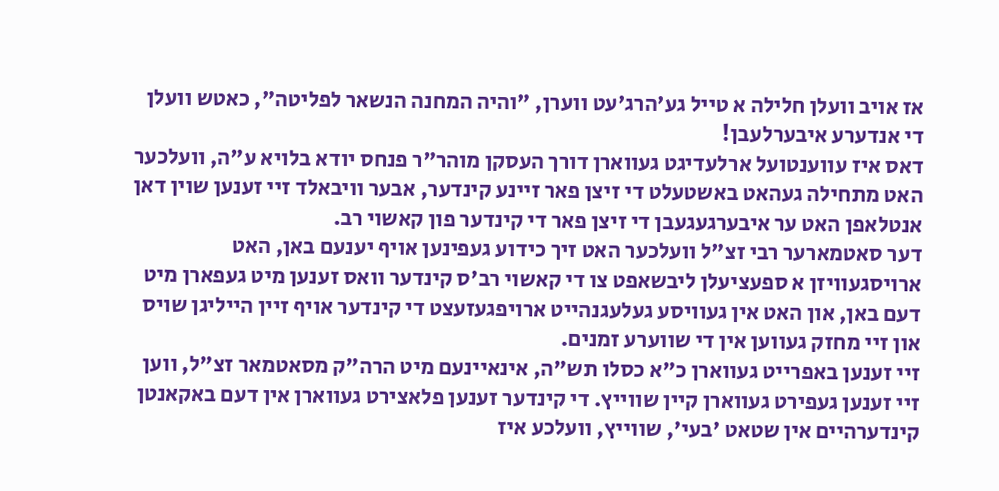אז אויב וועלן חלילה א טייל גע'הרג'עט ווערן, "והיה המחנה הנשאר לפליטה", כאטש וועלן די אנדערע איבערלעבן!
דאס איז עווענטועל ארלעדיגט געווארן דורך העסקן מוהר"ר פנחס יודא בלויא ע"ה, וועלכער האט מתחילה געהאט באשטעלט די זיצן פאר זיינע קינדער, אבער וויבאלד זיי זענען שוין דאן אנטלאפן האט ער איבערגעגעבן די זיצן פאר די קינדער פון קאשוי רב.
דער סאטמארער רבי זצ"ל וועלכער האט זיך כידוע געפינען אויף יענעם באן, האט ארויסגעוויזן א ספעציעלן ליבשאפט צו די קאשוי רב'ס קינדער וואס זענען מיט געפארן מיט דעם באן, און האט אין געוויסע געלעגנהייט ארויפגעזעצט די קינדער אויף זיין הייליגן שויס און זיי מחזק געווען אין די שווערע זמנים.
זיי זענען באפרייט געווארן כ"א כסלו תש"ה, אינאיינעם מיט הרה"ק מסאטמאר זצ"ל, ווען זיי זענען געפירט געווארן קיין שווייץ. די קינדער זענען פלאצירט געווארן אין דעם באקאנטן קינדערהיים אין שטאט 'בעי', שווייץ, וועלכע איז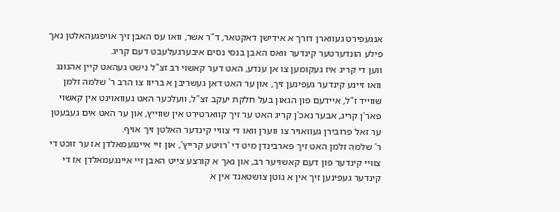אנגעפירט געווארן דורך א אידישן דאקטאר, ד"ר אשר, וואו עס האבן זיך אויפגעהאלטן נאך פילע הונדערטער קינדער וואס האבן בנסי נסים איבערגעלעבט דעם קריג.
ווען די קריג איז געקומען צו אן ענדע, האט דער קאשוי רב זצ"ל נישט געהאט קיין אהנונג וואו זיינע קינדער געפינען זיך, און ער האט דאן געשריבן א בריוו צו הרב ר' שלמה זלמן שווייד ז"ל, איידעם פון הגאון בעל חלקת יעקב זצ"ל, וועלכער האט געוואוינט אין קאשוי פאר'ן קריג, אבער נאכ'ן קריג האט ער זיך קווארטירט אין שווייץ, און ער האט אים געבעטן ער זאל פרובירן געוואויר צו ווערן וואו די צוויי קינדער האלטן זיך אויף.
ר' שלמה זלמן האט זיך פארבינדן מיט די 'רויטע קרייץ', און זיי איינגעמאלדן אז ער זוכט די צוויי קינדער פון דעם קאשויער רב, און נאך א קורצע צייט האבן זיי איינגעמאלדן אז די קינדער געפינען זיך אין א גוטן צושטאנד אין א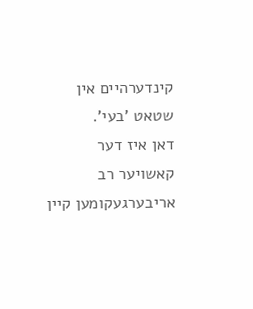קינדערהיים אין שטאט 'בעי'.
דאן איז דער קאשויער רב אריבערגעקומען קיין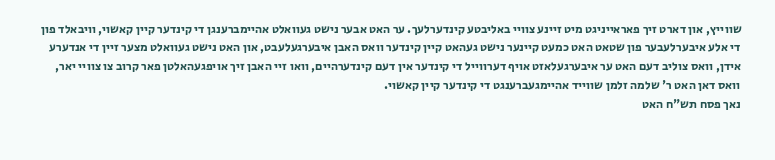שווייץ, און דארט זיך פאראייניגט מיט זיינע צוויי באליבטע קינדערלעך. ער האט אבער נישט געוואלט אהיימברענגן די קינדער קיין קאשוי, וויבאלד פון די אלע איבערלעבער פון שטאט האט כמעט קיינער נישט געהאט קיין קינדער וואס האבן איבערגעלעבט, און האט נישט געוואלט מצער זיין די אנדערע אידן, וואס צוליב דעם האט ער איבערגעלאזט אויף דערווייל די קינדער אין דעם קינדערהיים, וואו זיי האבן זיך אויפגעהאלטן פאר קרוב צו צוויי יאר, וואס דאן האט ר' שלמה זלמן שווייד אהיימגעברענגט די קינדער קיין קאשוי.
נאך פסח תש"ח האט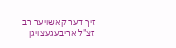זיך דער קאשויער רב זצ"ל אריבעגעצויגן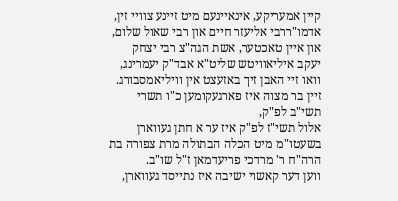קיין אמעריקע, אינאיינעם מיט זיינע צוויי זין, אדמו"ררבי אליעזר חיים און רבי שאול שלום, און איין טאכטער, אשת הגה"צ רבי יצחק יעקב איליאוויטש שליט"א אבד"ק יעמרינג, וואו זיי האבן זיך באזעצט אין וויליאמסבורג.
זיין בר מצוה איז פארגעקומען כ"ו תשרי תשי"ב לפ"ק,
אלול תשי"ז לפ"ק איז ער א חתן געווארן בשעטו"מ מיט הכלה הבתולה מרת צפורה בת הרה"ח ר' מרדכי פריעדמאן ז"ל שו"ב.
ווען דער קאשוי ישיבה איז נתייסד געווארן,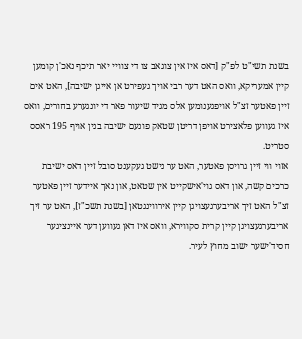בשנת תשי"ט לפ"ק [דאס איז אין צוגאב צו די צוויי יאר תיכף נאכ'ן קומען קיין אמעריקא, וואס האט דער רבי אויך געפירט אן אייגן ישיבה], האט אים זיין פאטער זצ"ל אויפגענומען אלס מגיד שיעור פאר די יונגערע בחורים, וואס איז געווען פלאצירט אויפן דריטן שטאק פונעם ישיבה בנין אויף 195 ראסס סטריט.
אזוי ווי זיין גרויסן פאטער, האט ער נישט געקענט סובל זיין דאס ישיבת כרכים קשה, און דאס גוי'אישקייט אין שטאט, און נאך איידער זיין פאטער זצ"ל האט זיך אריבערגעצויגן קיין אירווינגטאן [בשנת תשכ"ז], האט ער זיך אריבערגעצויגן קיין קרית סקווירא, וואס איז דאן געווען דער איינציגער חסיד'ישער ישוב מחוץ לעיר.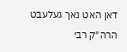דאן האט נאך געלעבט הרה"ק רבי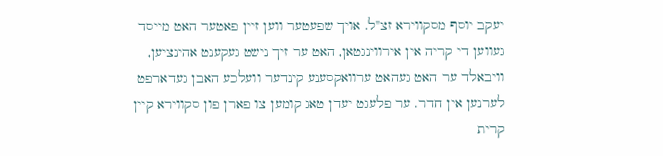יעקב יוסף מסקווירא זצ"ל. אויך שפעטער ווען זיין פאטער האט מייסד געווען די קריה אין אירווינגטאן, האט ער זיך נישט געקענט אהינציען, וויבאלד ער האט געהאט ערוואקסענע קינדער וועלכע האבן געדארפט לערנען אין חדר. ער פלעגט יעדן טאג קומען צו פארן פון סקווירא קיין קרית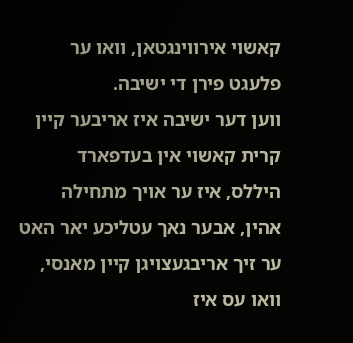קאשוי אירווינגטאן, וואו ער פלעגט פירן די ישיבה.
ווען דער ישיבה איז אריבער קיין קרית קאשוי אין בעדפארד היללס, איז ער אויך מתחילה אהין, אבער נאך עטליכע יאר האט ער זיך אריבגעצויגן קיין מאנסי, וואו עס איז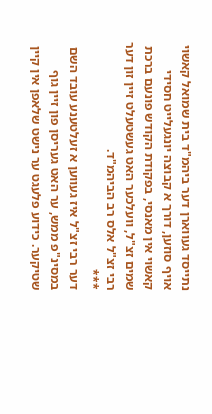נתייסד געווארן דער ביהמ"ד בית שמואל קאשוי אויף סוזען, דורך א קבוצה יונגעלייט חסידי קאשוי אין מאנסי, בפקודת הקודש פונעם ברכת שמים זצ"ל, וועלכער האט געשטעלט זיין זון דער רבי זצ"ל אלס רב הביהמ"ד.
***
דער רבי זצ"ל איז געווען א זעלטענע עובד השם במסינ"פ ממש, ער האט געריסן פון זיין גוף שטיקער. כידוע פלעגט ער נישט שלאפן אין קיין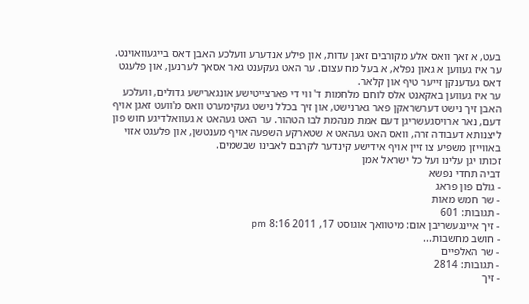בעט, א זאך וואס אלע מקורבים זאגן עדות, און פילע אנדערע וועלכע האבן דאס בייגעוואוינט.
ער איז געווען א גאון נפלא, א בעל מח עצום. ער האט געקענט גאר אסאך לערנען, און פלעגט דאס געדענקן זייער טיף און קלאר.
ער איז געווען באקאנט אלס לוחם מלחמות ד' ווי די פארצייטישע אונגארישע גדולים, וועלכע האבן זיך נישט דערשראקן פאר גארנישט, און זיך בכלל נישט געקימערט וואס מ'וועט זאגן אויף דעם, נאר ארויסגעשריגן דעם אמת מנהמת לבו הטהור. ער האט געהאט א געוואלדיגע חוש פון ליצנותא דעבודה זרה, וואס האט געהאט א שטארקע השפעה אויף מענטשן, און פלעגט אזוי באווייזן משפיע צו זיין אויף אידישע קינדער לקרבם לאבינו שבשמים.
זכותו יגן עלינו ועל כל ישראל אמן
דביה תחדי נפשא
- גולם פון פראג
- שר חמש מאות
- תגובות: 601
- זיך איינגעשריבן אום: מיטוואך אוגוסט 17, 2011 8:16 pm
- חושב מחשבות...
- שר האלפיים
- תגובות: 2814
- זיך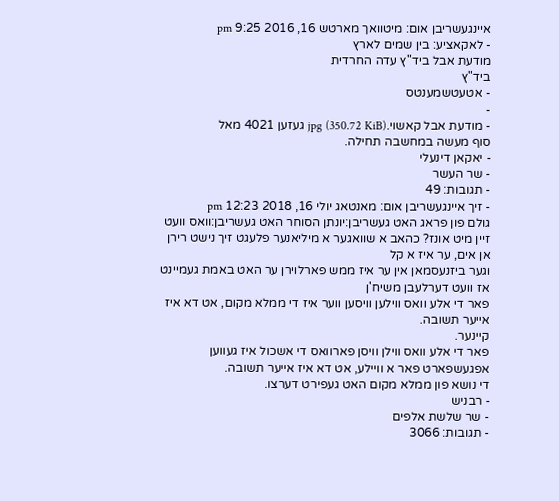איינגעשריבן אום: מיטוואך מארטש 16, 2016 9:25 pm
- לאקאציע: בין שמים לארץ
מודעת אבל ביד"ץ עדה החרדית
ביד"ץ
- אטעטשמענטס
-
- מודעת אבל קאשוי.jpg (350.72 KiB) געזען 4021 מאל
סוף מעשה במחשבה תחילה.
- יאקאן דינעלי
- שר העשר
- תגובות: 49
- זיך איינגעשריבן אום: מאנטאג יולי 16, 2018 12:23 pm
גולם פון פראג האט געשריבן:יונתן הסוחר האט געשריבן:וואס וועט זיין מיט אונז? כהאב א שוואגער א מיליאנער פלעגט זיך נישט רירן אן אים, ער איז א קל
וגער ביזנעסמאן אין ער איז ממש פארלוירן ער האט באמת געמיינט אז וועט דערלעבן משיח'ן
פאר די אלע וואס ווילען וויסען ווער איז די ממלא מקום, אט דא איז אייער תשובה.
קיינער.
פאר די אלע וואס ווילן וויסן פארוואס די אשכול איז געווען אפגעשפארט פאר א וויילע, אט דא איז אייער תשובה.
די נושא פון ממלא מקום האט געפירט דערצו.
- רבניש
- שר שלשת אלפים
- תגובות: 3066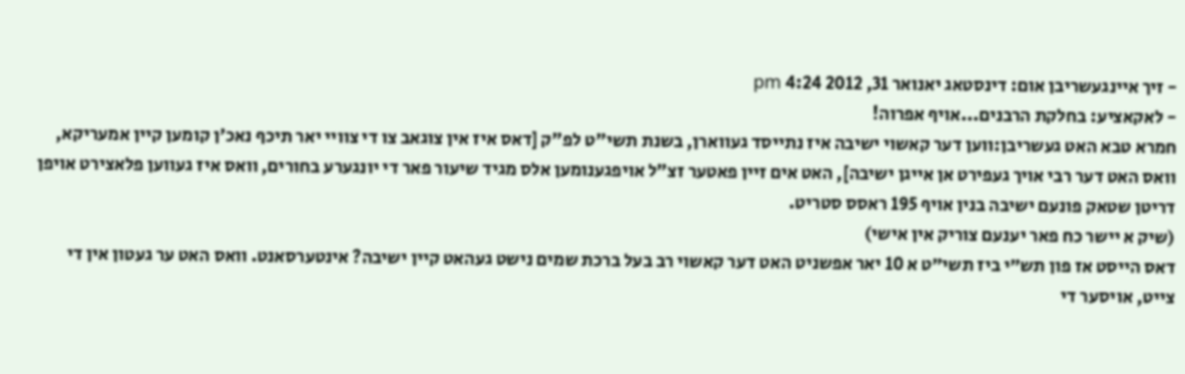- זיך איינגעשריבן אום: דינסטאג יאנואר 31, 2012 4:24 pm
- לאקאציע: בחלקת הרבנים...אויף אפרוה!
חמרא טבא האט געשריבן:ווען דער קאשוי ישיבה איז נתייסד געווארן, בשנת תשי"ט לפ"ק [דאס איז אין צוגאב צו די צוויי יאר תיכף נאכ'ן קומען קיין אמעריקא, וואס האט דער רבי אויך געפירט אן אייגן ישיבה], האט אים זיין פאטער זצ"ל אויפגענומען אלס מגיד שיעור פאר די יונגערע בחורים, וואס איז געווען פלאצירט אויפן דריטן שטאק פונעם ישיבה בנין אויף 195 ראסס סטריט.
(שיק א יישר כח פאר יענעם צוריק אין אישי)
דאס הייסט אז פון תש״י ביז תשי״ט א 10 יאר אפשניט האט דער קאשוי רב בעל ברכת שמים נישט געהאט קיין ישיבה? אינטערסאנט. וואס האט ער געטון אין די צייט, אויסער די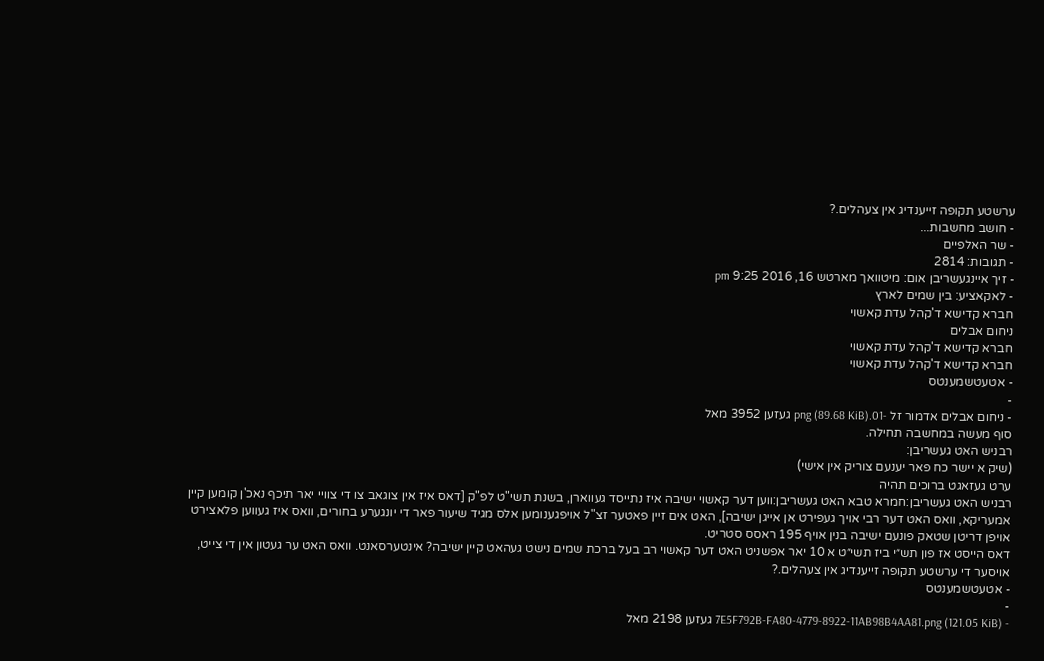ערשטע תקופה זייענדיג אין צעהלים.?
- חושב מחשבות...
- שר האלפיים
- תגובות: 2814
- זיך איינגעשריבן אום: מיטוואך מארטש 16, 2016 9:25 pm
- לאקאציע: בין שמים לארץ
חברא קדישא ד'קהל עדת קאשוי
ניחום אבלים
חברא קדישא ד'קהל עדת קאשוי
חברא קדישא ד'קהל עדת קאשוי
- אטעטשמענטס
-
- ניחום אבלים אדמור זל -01.png (89.68 KiB) געזען 3952 מאל
סוף מעשה במחשבה תחילה.
רבניש האט געשריבן:
(שיק א יישר כח פאר יענעם צוריק אין אישי)
ערט געזאגט ברוכים תהיה
רבניש האט געשריבן:חמרא טבא האט געשריבן:ווען דער קאשוי ישיבה איז נתייסד געווארן, בשנת תשי"ט לפ"ק [דאס איז אין צוגאב צו די צוויי יאר תיכף נאכ'ן קומען קיין אמעריקא, וואס האט דער רבי אויך געפירט אן אייגן ישיבה], האט אים זיין פאטער זצ"ל אויפגענומען אלס מגיד שיעור פאר די יונגערע בחורים, וואס איז געווען פלאצירט אויפן דריטן שטאק פונעם ישיבה בנין אויף 195 ראסס סטריט.
דאס הייסט אז פון תש״י ביז תשי״ט א 10 יאר אפשניט האט דער קאשוי רב בעל ברכת שמים נישט געהאט קיין ישיבה? אינטערסאנט. וואס האט ער געטון אין די צייט, אויסער די ערשטע תקופה זייענדיג אין צעהלים.?
- אטעטשמענטס
-
- 7E5F792B-FA80-4779-8922-11AB98B4AA81.png (121.05 KiB) געזען 2198 מאל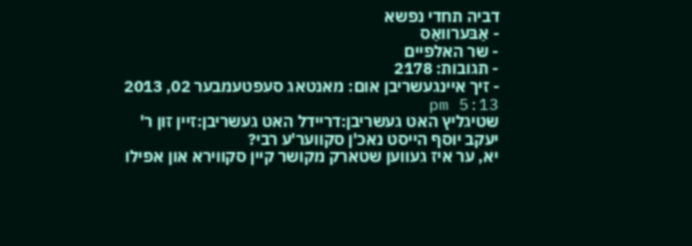דביה תחדי נפשא
- אַבּערוואַס
- שר האלפיים
- תגובות: 2178
- זיך איינגעשריבן אום: מאנטאג סעפטעמבער 02, 2013 5:13 pm
שטיגליץ האט געשריבן:דריידל האט געשריבן:זיין זון ר' יעקב יוסף הייסט נאכ'ן סקווער'ע רבי?
יא, ער איז געווען שטארק מקושר קיין סקווירא און אפילו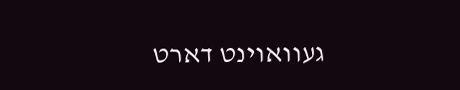געוואוינט דארט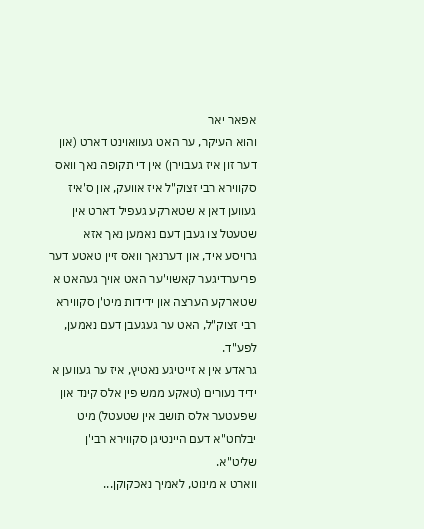אפאר יאר
והוא העיקר, ער האט געוואוינט דארט (און דער זון איז געבוירן) אין די תקופה נאך וואס סקווירא רבי זצוק"ל איז אוועק, און ס'איז געווען דאן א שטארקע געפיל דארט אין שטעטל צו געבן דעם נאמען נאך אזא גרויסע איד, און דערנאך וואס זיין טאטע דער פריערדיגער קאשוי'ער האט אויך געהאט א שטארקע הערצה און ידידות מיט'ן סקווירא רבי זצוק"ל, האט ער געגעבן דעם נאמען, לפע"ד.
גראדע אין א זייטיגע נאטיץ, איז ער געווען א ידיד נעורים (טאקע ממש פין אלס קינד און שפעטער אלס תושב אין שטעטל) מיט יבלחט"א דעם היינטיגן סקווירא רבי'ן שליט"א.
ווארט א מינוט, לאמיך נאכקוקן...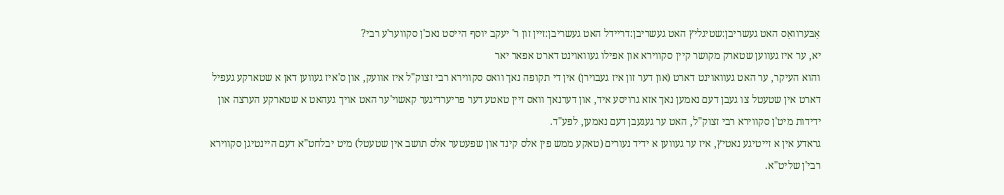אַבּערוואַס האט געשריבן:שטיגליץ האט געשריבן:דריידל האט געשריבן:זיין זון ר' יעקב יוסף הייסט נאכ'ן סקווער'ע רבי?
יא, ער איז געווען שטארק מקושר קיין סקווירא און אפילו געוואוינט דארט אפאר יאר
והוא העיקר, ער האט געוואוינט דארט (און דער זון איז געבוירן) אין די תקופה נאך וואס סקווירא רבי זצוק"ל איז אוועק, און ס'איז געווען דאן א שטארקע געפיל דארט אין שטעטל צו געבן דעם נאמען נאך אזא גרויסע איד, און דערנאך וואס זיין טאטע דער פריערדיגער קאשוי'ער האט אויך געהאט א שטארקע הערצה און ידידות מיט'ן סקווירא רבי זצוק"ל, האט ער געגעבן דעם נאמען, לפע"ד.
גראדע אין א זייטיגע נאטיץ, איז ער געווען א ידיד נעורים (טאקע ממש פין אלס קינד און שפעטער אלס תושב אין שטעטל) מיט יבלחט"א דעם היינטיגן סקווירא רבי'ן שליט"א.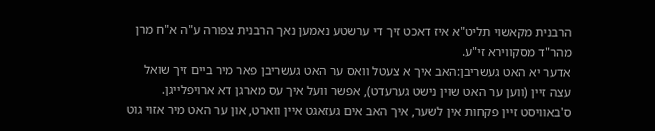הרבנית מקאשוי תליט"א איז דאכט זיך די ערשטע נאמען נאך הרבנית צפורה ע"ה א"ח מרן מהר"ד מסקווירא זי"ע.
אדער יא האט געשריבן:האב איך א צעטל וואס ער האט געשריבן פאר מיר ביים זיך שואל עצה זיין (ווען ער האט שוין נישט גערעדט), אפשר וועל איך עס מארגן דא ארויפלייגן.
ס'באוויסט זיין פקחות אין לשער, איך האב אים געזאגט איין ווארט, און ער האט מיר אזוי גוט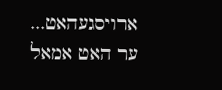ארויסגעהאט...
ער האט אמאל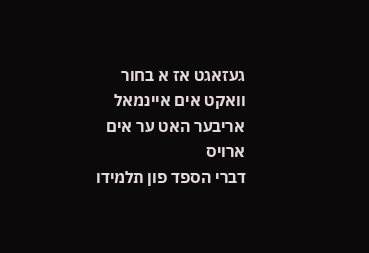געזאגט אז א בחור וואקט אים איינמאל אריבער האט ער אים ארויס
דברי הספד פון תלמידו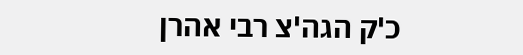כ'ק הגה'צ רבי אהרן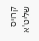קרויס שליט'א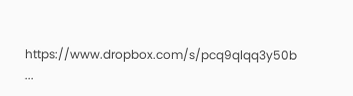https://www.dropbox.com/s/pcq9qlqq3y50b ...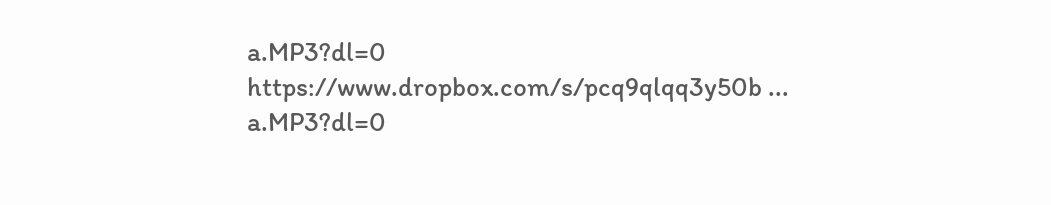a.MP3?dl=0
https://www.dropbox.com/s/pcq9qlqq3y50b ... a.MP3?dl=0